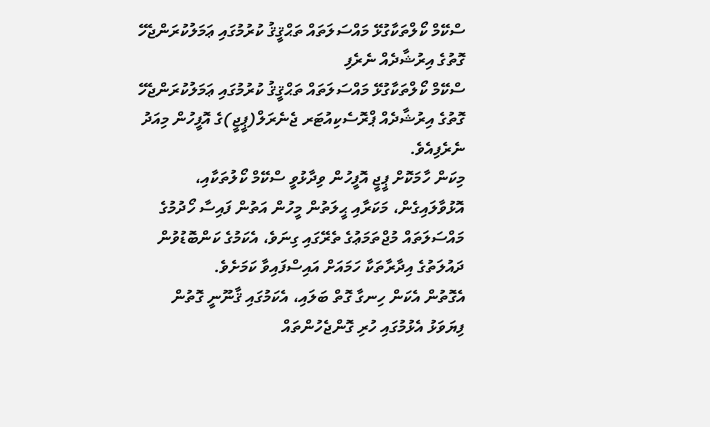ސްކޭމް ކޯލްތަކާގުޅޭ މައްސަލަތައް ތަޙްޤީޤު ކުރުމުގައި ޢަމަލުކުރަންޖެހޭ ގޮތުގެ އިރުޝާދެއް ނެރެފި
ސްކޭމް ކޯލްތަކާގުޅޭ މައްސަލަތައް ތަޙްޤީޤު ކުރުމުގައި ޢަމަލުކުރަންޖެހޭ ގޮތުގެ އިރުޝާދެއް ޕްރޮސެކިއުޓަރ ޖެނެރަލް(ޕީޖީ)ގެ އޮފީހުން މިއަދު ނެރެފިއެވެ.
މިކަން ހާމަކޮށް ޕީޖީ އޮފީހުން ވިދާޅުވީ ސްކޭމް ކޯލުތަކާއި، އޮޅުވާލައިގެން، މަކަރާއި ޙީލަތުން މީހުން އަތުން ފައިސާ ހޯދުމުގެ މައްސަލަތައް މުޖްތަމަޢުގެ ތެރޭގައި ގިނަވެ، އެކަމުގެ ކަންބޮޑުވުން ދައުލަތުގެ އިދާރާތަކާ ހަމައަށް އައިސްފައިވާ ކަމަށެވެ.
އެގޮތުން އެކަން ހިނގާ ގޮތް ބަލައި، އެކަމުގައި ޤާނޫނީ ގޮތުން ފިޔަވަޅު އެޅުމުގައި ހުރި ގޮންޖެހުންތައް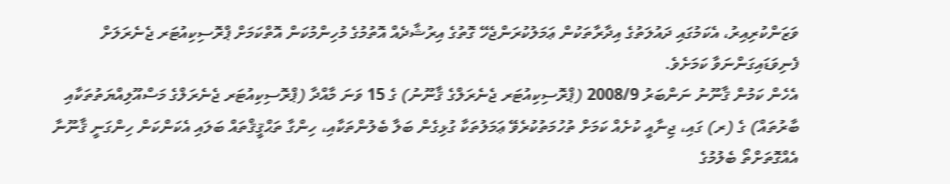ވަޒަންކުރިއިރު، އެކަމުގައި ދައުލަތުގެ އިދާރާތަކުން ޢަމަލުކުރަންޖެހޭ ގޮތުގެ އިރުޝާދެއް އޮތުމުގެ މުހިންމުކަން އޮތްކަމަށް ޕްރޮސިކިއުޓަރ ޖެނެރަލަށް ފެނިވަޑައިގަންނަވާ ކަމަށެވެ.
އެހެން ކަމުން ޤާނޫނު ނަންބަރު 2008/9 (ޕްރޮސިކިއުޓަރ ޖެނެރަލްގެ ޤާނޫނު) ގެ 15 ވަނަ މާއްދާ (ޕްރޮސިކިއުޓަރ ޖެނެރަލްގެ މަސްއޫލިއްޔަތުތަކާއި ބާރުތައް) ގެ (ރ) ގައި، ޖިނާއީ ކުށެއް ކަމަށް ތުހުމަތުކުރެވޭ ޢަމަލުތަކާ ގުޅިގެން ބަލާ ބެލުންތަކާއި، ހިންގާ ތަޙްޤީޤްތައް ބަލައި އެކަންކަން ހިންގަނީ ޤާނޫނާ އެއްގޮތަށްތޯ ބެލުމުގެ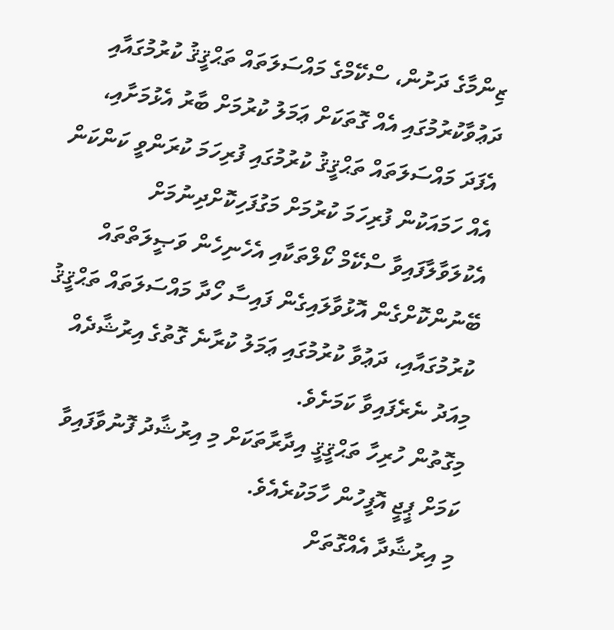ޒިންމާގެ ދަށުން، ސްކޭމްގެ މައްސަލަތައް ތަޙްޤީޤު ކުރުމުގައާއި ދަޢުވާކުރުމުގައި އެއް ގޮތަކަށް ޢަމަލު ކުރުމަށް ބާރު އެޅުމަށާއި، އެފަދަ މައްސަލަތައް ތަޙްޤީޤު ކުރުމުގައި ފުރިހަމަ ކުރަންވީ ކަންކަން އެއް ހަމައަކުން ފުރިހަމަ ކުރުމަށް މަގުފަހިކޮށްދިނުމަށް އެކުލަވާލާފައިވާ ސްކޭމް ކޯލްތަކާއި އެހެނިހެން ވަޞީލަތްތައް ބޭނުންކޮށްގެން އޮޅުވާލައިގެން ފައިސާ ހޯދާ މައްސަލަތައް ތަޙްޤީޤު ކުރުމުގައާއި، ދަޢުވާ ކުރުމުގައި ޢަމަލު ކުރާނެ ގޮތުގެ އިރުޝާދެއް މިއަދު ނެރެފައިވާ ކަމަށެވެ.
މިގޮތުން ހުރިހާ ތަޙްޤީޤީ އިދާރާތަކަށް މި އިރުޝާދު ފޮނުވާފައިވާ ކަމަށް ޕީޖީ އޮފީހުން ހާމަކުރެއެވެ.
މި އިރުޝާދާ އެއްގޮތަށް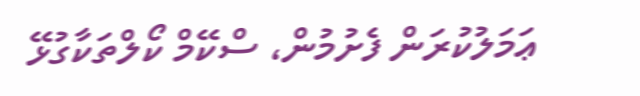ޢަމަލުކުރަން ފެށުމުން، ސްކޭމް ކޯލްތަކާގުޅޭ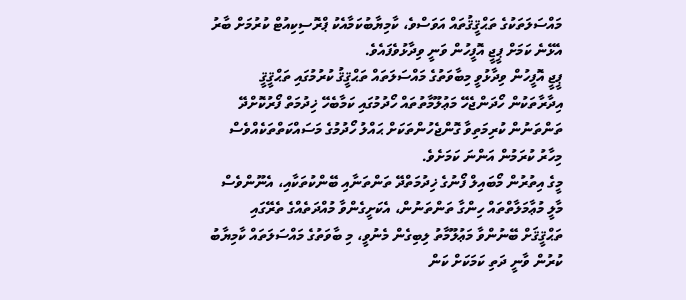މައްސަލަތަކުގެ ތަޙްޤީޤުތައް އަވަސްވެ، ކާމިޔާބުކަމާއެކު ޕްރޮސިކިއުޓް ކުރުމަށް ބާރު އެޅޭނެ ކަމަށް ޕީޖީ އޮފީހުން ވަނީ ވިދާޅުވެފައެވެ.
ޕީޖީ އޮފީހުން ވިދާޅުވީ މިބާވަތުގެ މައްސަލަތައް ތަޙްޤީޤު ކުރުމުގައި ތަޙްޤީޤީ އިދާރާތަކުން ހޯދަންޖެހޭ މަޢުލޫމާތުތައް ހޯދުމުގައި ކަމާބެހޭ ޚިދުމަތް ފޯރުކޮށްދޭ ތަންތަނުން ކުރިމަތިވާ ގޮންޖެހުންތަކަށް ޙައްލު ހޯދުމުގެ މަސައްކަތްތަކެއްވެސް މިހާރު ކުރަމުން އަންނަ ކަމަށެވެ.
މީގެ އިތުރުން މޯބައިލް ފޯނުގެ ޚިދުމަތްދޭ ތަންތަނާއި ބޭންކުތަކާއި، އެނޫންވެސް މާލީ މުޢާމަލާތްތައް ހިންގާ ތަންތަނުން، އެކަށީގެންވާ މުއްދަތެއްގެ ތެރޭގައި ތަޙްޤީޤަށް ބޭނުންވާ މަޢުލޫމާތު ލިބިގެން މެނުވީ، މި ބާވަތުގެ މައްސަލަތައް ކާމިޔާބު ކުރުން ވާނީ ދަތި ކަމަކަށް ކަން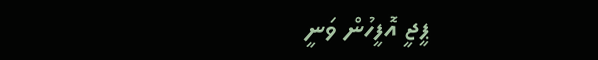ޕީޖީ އޮފީހުން ވަނީ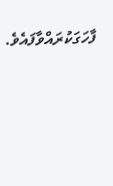ފާހަގަކުރައްވާފައެވެ.